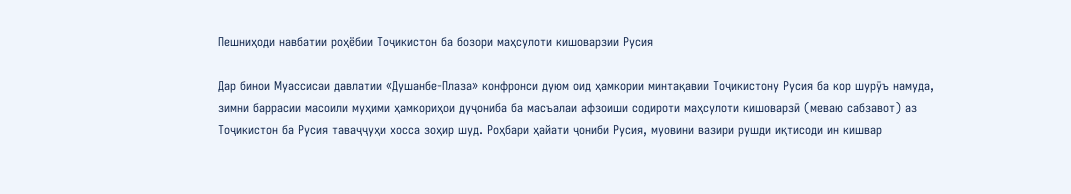Пешниҳоди навбатии роҳёбии Тоҷикистон ба бозори маҳсулоти кишоварзии Русия

Дар бинои Муассисаи давлатии «Душанбе-Плаза» конфронси дуюм оид ҳамкории минтақавии Тоҷикистону Русия ба кор шурӯъ намуда, зимни баррасии масоили муҳими ҳамкориҳои дуҷониба ба масъалаи афзоиши содироти маҳсулоти кишоварзӣ (меваю сабзавот) аз Тоҷикистон ба Русия таваҷҷуҳи хосса зоҳир шуд. Роҳбари ҳайати ҷониби Русия, муовини вазири рушди иқтисоди ин кишвар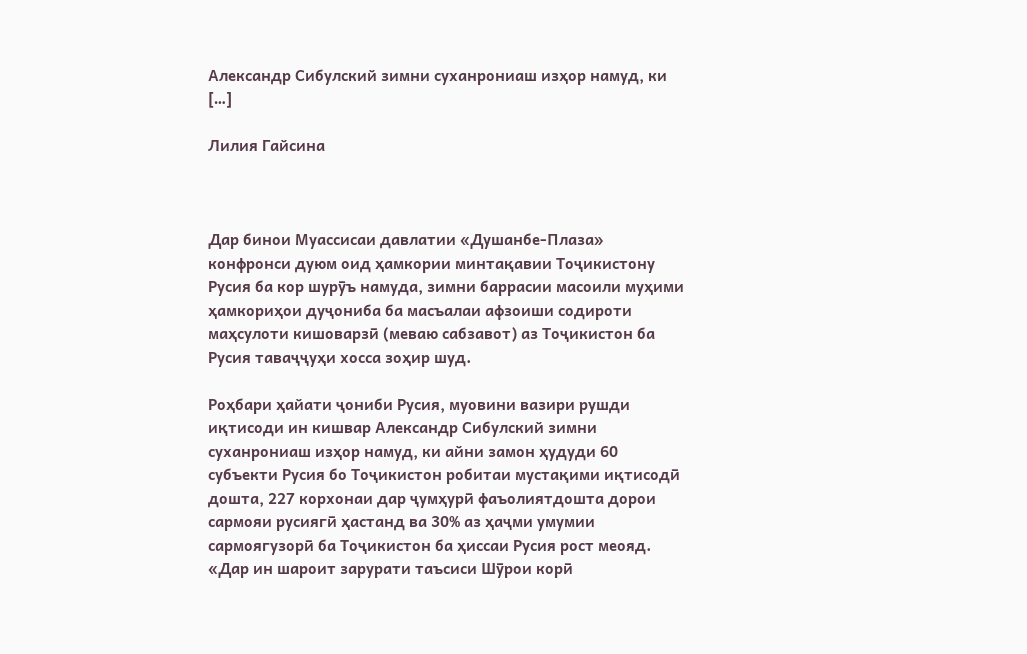Александр Сибулский зимни суханрониаш изҳор намуд, ки […]

Лилия Гайсина



Дар бинои Муассисаи давлатии «Душанбе-Плаза» конфронси дуюм оид ҳамкории минтақавии Тоҷикистону Русия ба кор шурӯъ намуда, зимни баррасии масоили муҳими ҳамкориҳои дуҷониба ба масъалаи афзоиши содироти маҳсулоти кишоварзӣ (меваю сабзавот) аз Тоҷикистон ба Русия таваҷҷуҳи хосса зоҳир шуд.

Роҳбари ҳайати ҷониби Русия, муовини вазири рушди иқтисоди ин кишвар Александр Сибулский зимни суханрониаш изҳор намуд, ки айни замон ҳудуди 60 субъекти Русия бо Тоҷикистон робитаи мустақими иқтисодӣ дошта, 227 корхонаи дар ҷумҳурӣ фаъолиятдошта дорои сармояи русиягӣ ҳастанд ва 30% аз ҳаҷми умумии сармоягузорӣ ба Тоҷикистон ба ҳиссаи Русия рост меояд. «Дар ин шароит зарурати таъсиси Шӯрои корӣ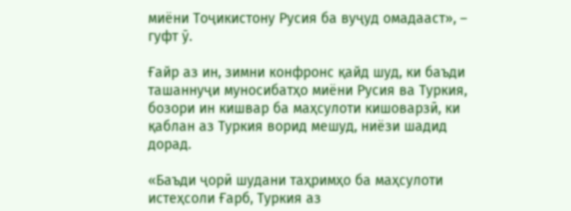миёни Тоҷикистону Русия ба вуҷуд омадааст», – гуфт ӯ.

Ғайр аз ин, зимни конфронс қайд шуд, ки баъди ташаннуҷи муносибатҳо миёни Русия ва Туркия, бозори ин кишвар ба маҳсулоти кишоварзӣ, ки қаблан аз Туркия ворид мешуд, ниёзи шадид дорад.

«Баъди ҷорӣ шудани таҳримҳо ба маҳсулоти истеҳсоли Ғарб, Туркия аз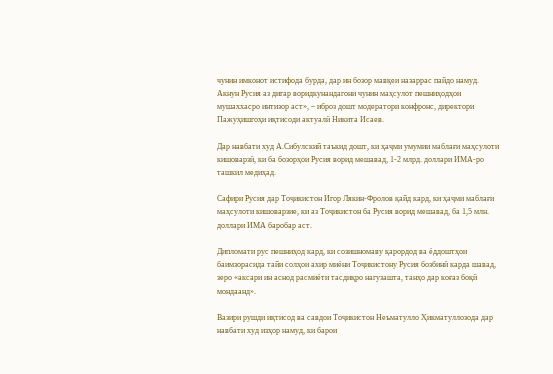чунин имконот истифода бурда, дар ин бозор мавқеи назаррас пайдо намуд. Акнун Русия аз дигар воридкунандагони чунин маҳсулот пешниҳодҳои мушаххасро интизор аст», – иброз дошт модератори конфронс, директори Пажуҳишгоҳи иқтисоди актуалӣ Никита Исаев.

Дар навбати худ А.Сибулский таъкид дошт, ки ҳаҷми умумии маблағи маҳсулоти кишоварзӣ, ки ба бозорҳои Русия ворид мешавад, 1-2 млрд. доллари ИМА-ро ташкил медиҳад.

Сафири Русия дар Тоҷикистон Игор Лякин-Фролов қайд кард, ки ҳаҷми маблағи маҳсулоти кишоварзие, ки аз Тоҷикистон ба Русия ворид мешавад, ба 1,5 млн. доллари ИМА баробар аст.

Дипломати рус пешниҳод кард, ки созишномаву қарордод ва ёддоштҳои баимзорасида тайи солҳои ахир миёни Тоҷикистону Русия бозбинӣ карда шавад, зеро «аксари ин аснод расмиёти тасдиқро нагузашта, танҳо дар коғаз боқӣ мондаанд».

Вазири рушди иқтисод ва савдои Тоҷикистон Неъматулло Ҳикматуллозода дар навбати худ изҳор намуд, ки барои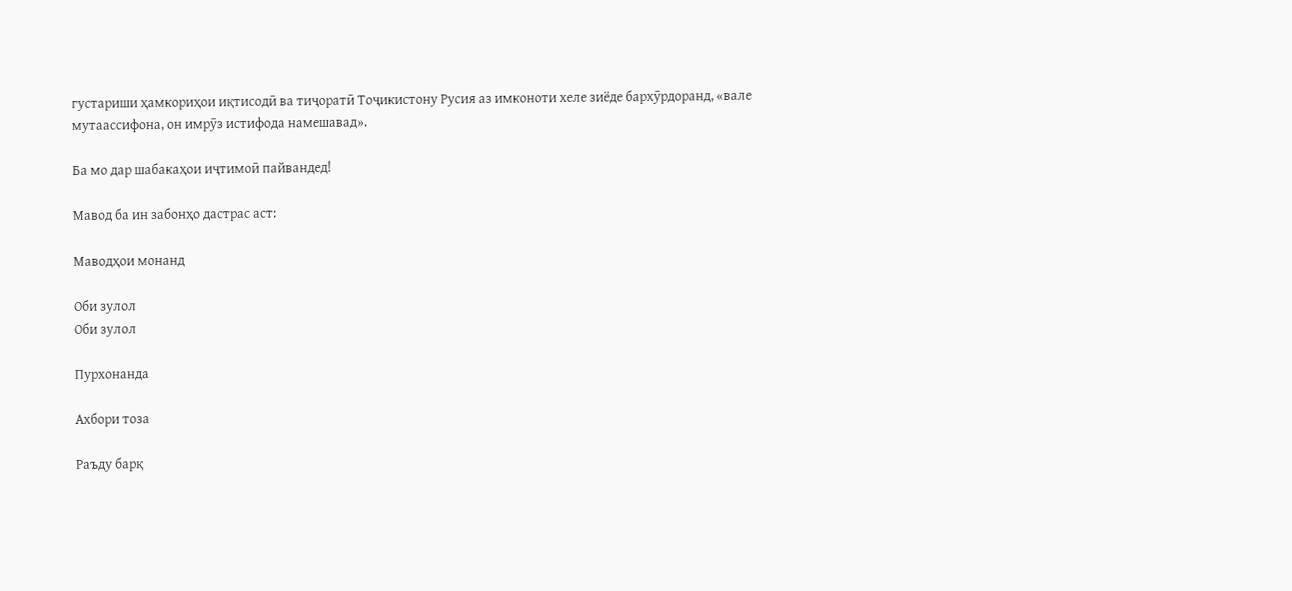густариши ҳамкориҳои иқтисодӣ ва тиҷоратӣ Тоҷикистону Русия аз имконоти хеле зиёде бархӯрдоранд, «вале мутаассифона, он имрӯз истифода намешавад».

Ба мо дар шабакаҳои иҷтимоӣ пайвандед!

Мавод ба ин забонҳо дастрас аст:

Маводҳои монанд

Оби зулол
Оби зулол

Пурхонанда

Ахбори тоза

Раъду барқ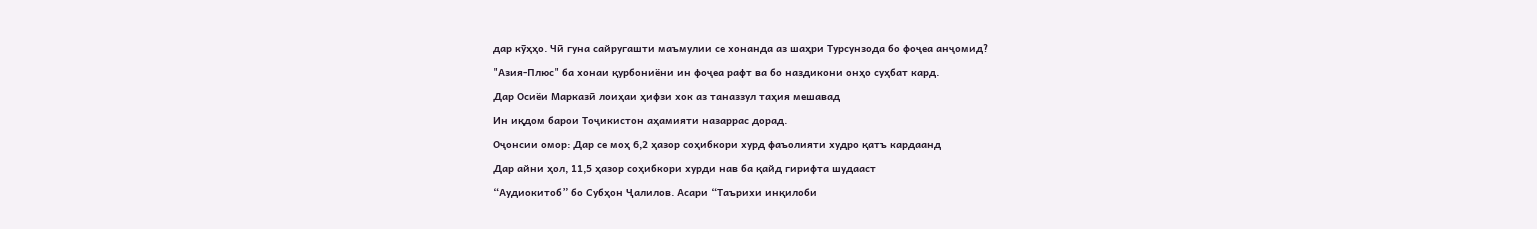дар кӯҳҳо. Чӣ гуна сайругашти маъмулии се хонанда аз шаҳри Турсунзода бо фоҷеа анҷомид?

"Азия-Плюс" ба хонаи қурбониёни ин фоҷеа рафт ва бо наздикони онҳо суҳбат кард.

Дар Осиёи Марказӣ лоиҳаи ҳифзи хок аз таназзул таҳия мешавад

Ин иқдом барои Тоҷикистон аҳамияти назаррас дорад.

Оҷонсии омор: Дар се моҳ 6,2 ҳазор соҳибкори хурд фаъолияти худро қатъ кардаанд

Дар айни ҳол, 11,5 ҳазор соҳибкори хурди нав ба қайд гирифта шудааст

“Аудиокитоб” бо Субҳон Ҷалилов. Асари “Таърихи инқилоби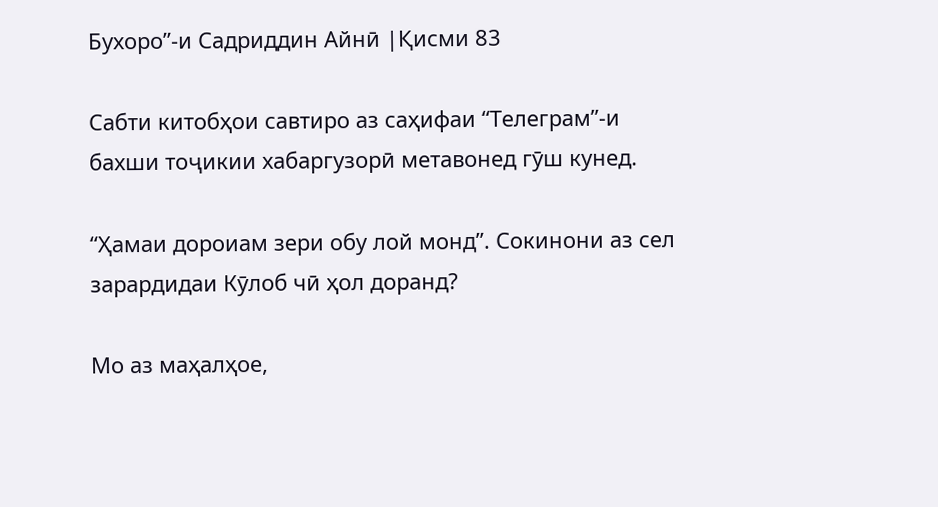Бухоро”-и Садриддин Айнӣ |Қисми 83

Cабти китобҳои савтиро аз саҳифаи “Телеграм”-и бахши тоҷикии хабаргузорӣ метавонед гӯш кунед.

“Ҳамаи дороиам зери обу лой монд”. Сокинони аз сел зарардидаи Кӯлоб чӣ ҳол доранд?

Мо аз маҳалҳое,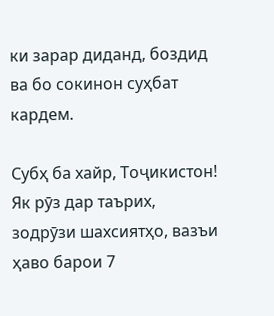ки зарар диданд, боздид ва бо сокинон суҳбат кардем.

Субҳ ба хайр, Тоҷикистон! Як рӯз дар таърих, зодрӯзи шахсиятҳо, вазъи ҳаво барои 7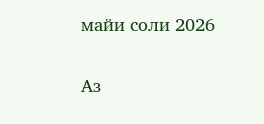майи соли 2026

Аз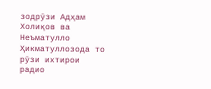зодрӯзи Адҳам Холиқов ва Неъматулло Ҳикматуллозода то рӯзи ихтирои радио